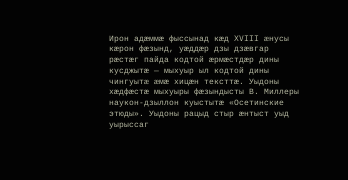Ирон адæммæ фыссынад кæд XVIII æнусы кæрон фæзынд, уæддæр дзы дзæвгар рæстæг пайда кодтой æрмæстдæр дины кусджытæ — мыхуыр ыл кодтой дины чингуытæ æмæ хицæн тексттæ. Уыдоны хæдфæстæ мыхуыры фæзындысты В. Миллеры наукон-дзыллон куыстытæ «Осетинские этюды». Уыдоны рацыд стыр æнтыст уыд уырыссаг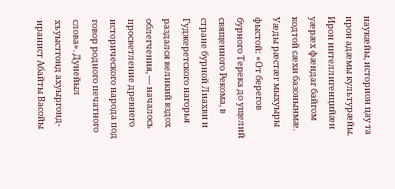наукæйы, историон цау та ирон адæмы культурæйы. Ирон интеллигенцийæн уæрæх фæндаг байгом кодтой сæхи базонынмæ. Уæды рæстæг мыхуыры фыстой: «От берегов бурного Терека до ущелий священного Рекома, в стране бурной Лиахви и Гуджеретского нагорья раздался великий вздох облегчения, — началось просветление древнего исторического народа под говор родного печатного слова». Дунейыл хъуыстгонд ахуыргонд-иранист Абайты Васойы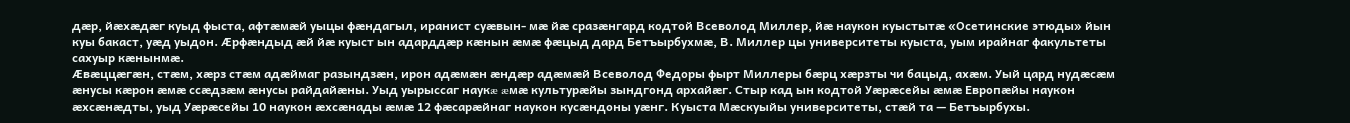дæр, йæхæдæг куыд фыста, афтæмæй уыцы фæндагыл, иранист суæвын- мæ йæ сразæнгард кодтой Всеволод Миллер, йæ наукон куыстытæ «Осетинские этюды» йын куы бакаст, уæд уыдон. Æрфæндыд æй йæ куыст ын адарддæр кæнын æмæ фæцыд дард Бетъырбухмæ, В. Миллер цы университеты куыста, уым ирайнаг факультеты сахуыр кæнынмæ.
Æвæццæгæн, стæм, хæрз стæм адæймаг разындзæн, ирон адæмæн æндæр адæмæй Всеволод Федоры фырт Миллеры бæрц хæрзты чи бацыд, ахæм. Уый цард нудæсæм æнусы кæрон æмæ ссæдзæм æнусы райдайæны. Уыд уырыссаг наукæ æмæ культурæйы зындгонд архайæг. Стыр кад ын кодтой Уæрæсейы æмæ Европæйы наукон æхсæнæдты, уыд Уæрæсейы 10 наукон æхсæнады æмæ 12 фæсарæйнаг наукон кусæндоны уæнг. Куыста Мæскуыйы университеты, стæй та — Бетъырбухы.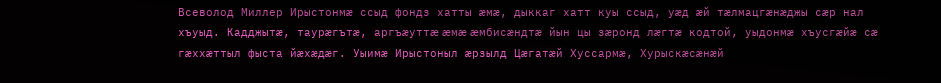Всеволод Миллер Ирыстонмæ ссыд фондз хатты æмæ, дыккаг хатт куы ссыд, уæд æй тæлмацгæнæджы сæр нал хъуыд. Кадджытæ, таурæгътæ, аргъæуттæ æмæ æмбисæндтæ йын цы зæронд лæгтæ кодтой, уыдонмæ хъусгæйæ сæ гæххæттыл фыста йæхæдæг. Уыимæ Ирыстоныл æрзылд Цæгатæй Хуссармæ, Хурыскæсæнæй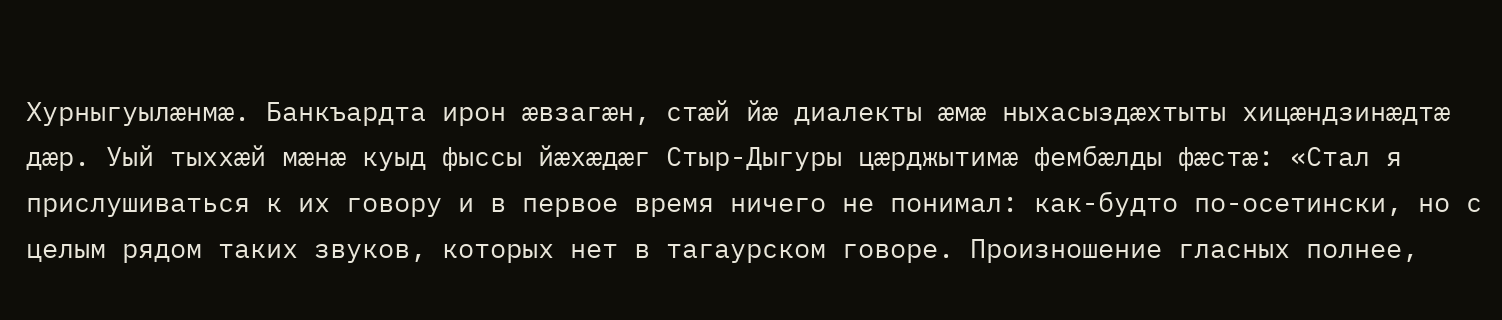Хурныгуылæнмæ. Банкъардта ирон æвзагæн, стæй йæ диалекты æмæ ныхасыздæхтыты хицæндзинæдтæ дæр. Уый тыххæй мæнæ куыд фыссы йæхæдæг Стыр-Дыгуры цæрджытимæ фембæлды фæстæ: «Стал я прислушиваться к их говору и в первое время ничего не понимал: как-будто по-осетински, но с целым рядом таких звуков, которых нет в тагаурском говоре. Произношение гласных полнее,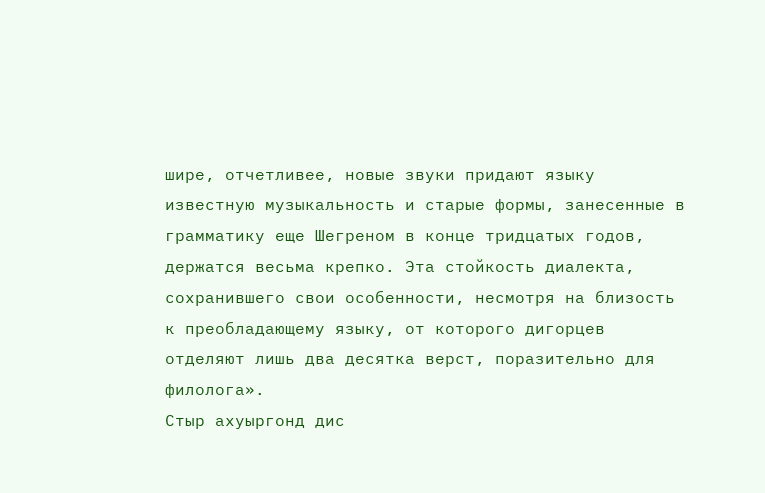шире, отчетливее, новые звуки придают языку известную музыкальность и старые формы, занесенные в грамматику еще Шегреном в конце тридцатых годов, держатся весьма крепко. Эта стойкость диалекта, сохранившего свои особенности, несмотря на близость к преобладающему языку, от которого дигорцев отделяют лишь два десятка верст, поразительно для филолога».
Стыр ахуыргонд дис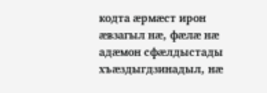кодта æрмæст ирон æвзагыл нæ, фæлæ нæ адæмон сфæлдыстады хъæздыгдзинадыл, нæ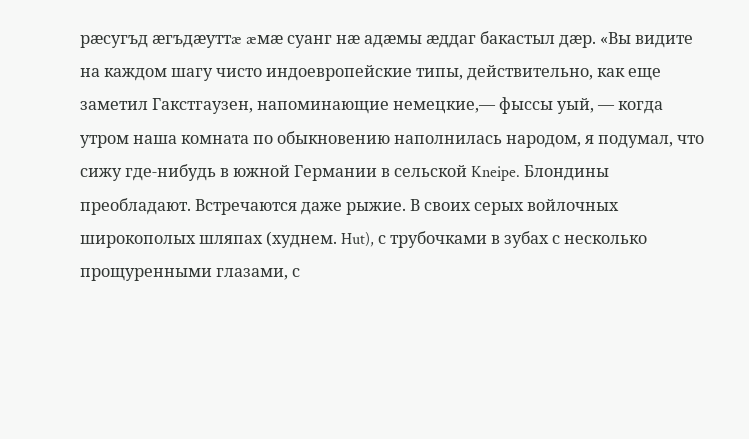рæсугъд æгъдæуттæ æмæ суанг нæ адæмы æддаг бакастыл дæр. «Вы видите на каждом шагу чисто индоевропейские типы, действительно, как еще заметил Гакстгаузен, напоминающие немецкие,— фыссы уый, — когда утром наша комната по обыкновению наполнилась народом, я подумал, что сижу где-нибудь в южной Германии в сельской Kneipe. Блондины преобладают. Встречаются даже рыжие. В своих серых войлочных широкополых шляпах (худнем. Hut), с трубочками в зубах с несколько прощуренными глазами, с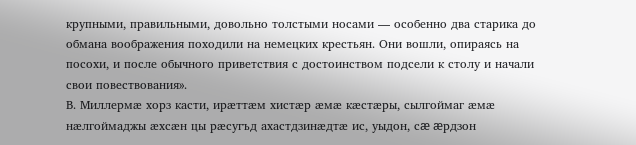крупными, правильными, довольно толстыми носами — особенно два старика до обмана воображения походили на немецких крестьян. Они вошли, опираясь на посохи, и после обычного приветствия с достоинством подсели к столу и начали свои повествования».
В. Миллермæ хорз касти, ирæттæм хистæр æмæ кæстæры, сылгоймаг æмæ нæлгоймаджы æхсæн цы рæсугъд ахастдзинæдтæ ис, уыдон, сæ æрдзон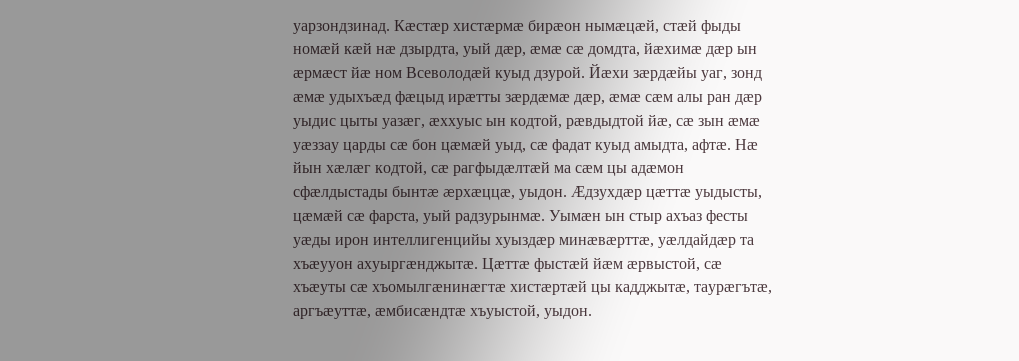уарзондзинад. Кæстæр хистæрмæ бирæон нымæцæй, стæй фыды номæй кæй нæ дзырдта, уый дæр, æмæ сæ домдта, йæхимæ дæр ын æрмæст йæ ном Всеволодæй куыд дзурой. Йæхи зæрдæйы уаг, зонд æмæ удыхъæд фæцыд ирæтты зæрдæмæ дæр, æмæ сæм алы ран дæр уыдис цыты уазæг, æххуыс ын кодтой, рæвдыдтой йæ, сæ зын æмæ уæззау царды сæ бон цæмæй уыд, сæ фадат куыд амыдта, афтæ. Нæ йын хæлæг кодтой, сæ рагфыдæлтæй ма сæм цы адæмон сфæлдыстады бынтæ æрхæццæ, уыдон. Æдзухдæр цæттæ уыдысты, цæмæй сæ фарста, уый радзурынмæ. Уымæн ын стыр ахъаз фесты уæды ирон интеллигенцийы хуыздæр минæвæрттæ, уæлдайдæр та хъæууон ахуыргæнджытæ. Цæттæ фыстæй йæм æрвыстой, сæ хъæуты сæ хъомылгæнинæгтæ хистæртæй цы кадджытæ, таурæгътæ, аргъæуттæ, æмбисæндтæ хъуыстой, уыдон.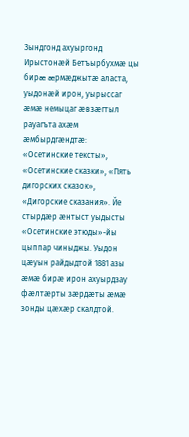Зындгонд ахуыргонд Ирыстонæй Бетъырбухмæ цы бирæ æрмæджытæ аласта, уыдонæй ирон, уырыссаг æмæ немыцаг æвзæгтыл рауагъта ахæм æмбырдгæндтæ: «Осетинские тексты», «Осетинские сказки», «Пять дигорских сказок», «Дигорские сказания». Йе стырдæр æнтыст уыдысты «Осетинские этюды»-йы цыппар чиныджы. Уыдон цæуын райдыдтой 1881 азы æмæ бирæ ирон ахуырдзау фæлтæрты зæрдæты æмæ зонды цæхæр скалдтой.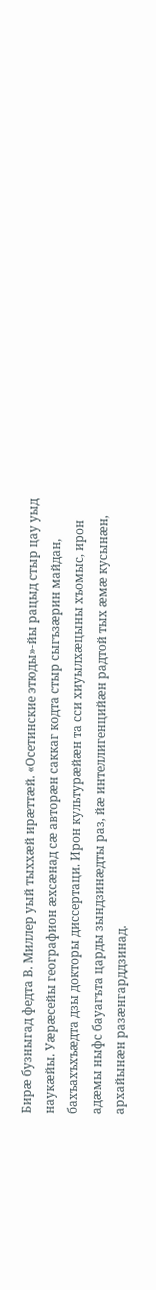Бирæ бузныгад федта В. Миллер уый тыххæй ирæттæй. «Осетинские этюды»-йы рацыд стыр цау уыд наукæйы. Уæрæсейы географион æхсæнад сæ авторæн саккаг кодта стыр сыгъзæрин майдан, бахъахъхъæдта дзы докторы диссертаци. Ирон культурæйæн та сси хиуылхæцыны хъомыс, ирон адæмы ныфс бауагъта царды зындзинæдты раз, йæ интеллигенцийæн радтой тых æмæ кусынæн, архайынæн разæнгарддзинад.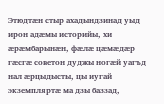Этюдтæн стыр ахадындзинад уыд ирон адæмы историйы, хи æрæмбарынæн, фæлæ цæмæдæр гæсгæ советон дуджы ногæй уагъд нал æрцыдысты, цы иугай экземпляртæ ма дзы баззад,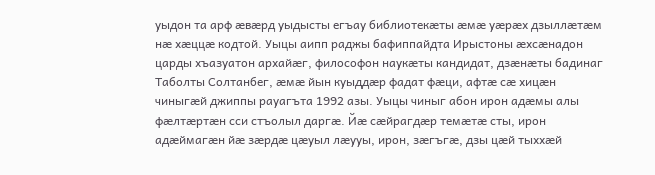уыдон та арф æвæрд уыдысты егъау библиотекæты æмæ уæрæх дзыллæтæм нæ хæццæ кодтой. Уыцы аипп раджы бафиппайдта Ирыстоны æхсæнадон царды хъазуатон архайæг, философон наукæты кандидат, дзæнæты бадинаг Таболты Солтанбег, æмæ йын куыддæр фадат фæци, афтæ сæ хицæн чиныгæй джиппы рауагъта 1992 азы. Уыцы чиныг абон ирон адæмы алы фæлтæртæн сси стъолыл даргæ. Йæ сæйрагдæр темæтæ сты, ирон адæймагæн йæ зæрдæ цæуыл лæууы, ирон, зæгъгæ, дзы цæй тыххæй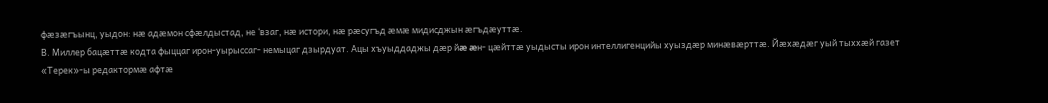фæзæгъынц, уыдон: нæ адæмон сфæлдыстад, не ‘взаг, нæ истори, нæ рæсугъд æмæ мидисджын æгъдæуттæ.
В. Миллер бацæттæ кодта фыццаг ирон-уырыссаг- немыцаг дзырдуат. Ацы хъуыддаджы дæр йæ æн- цæйттæ уыдысты ирон интеллигенцийы хуыздæр минæвæрттæ. Йæхæдæг уый тыххæй газет «Терек»-ы редактормæ афтæ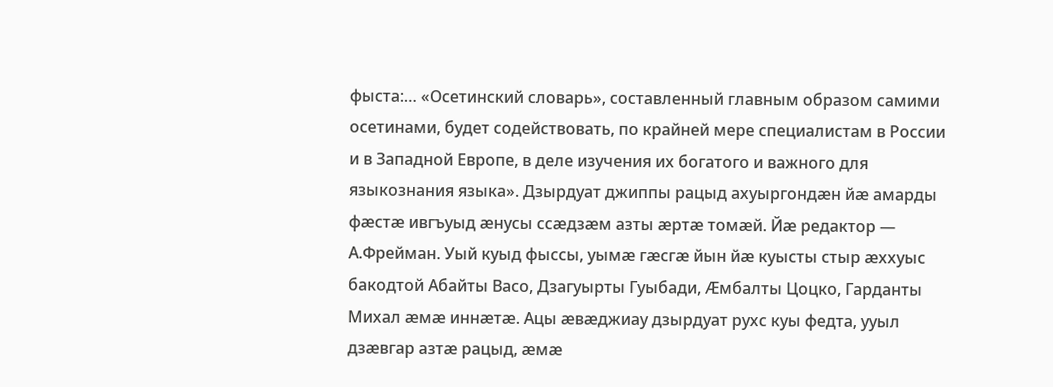фыста:… «Осетинский словарь», составленный главным образом самими осетинами, будет содействовать, по крайней мере специалистам в России и в Западной Европе, в деле изучения их богатого и важного для языкознания языка». Дзырдуат джиппы рацыд ахуыргондæн йæ амарды фæстæ ивгъуыд æнусы ссæдзæм азты æртæ томæй. Йæ редактор — А.Фрейман. Уый куыд фыссы, уымæ гæсгæ йын йæ куысты стыр æххуыс бакодтой Абайты Васо, Дзагуырты Гуыбади, Æмбалты Цоцко, Гарданты Михал æмæ иннæтæ. Ацы æвæджиау дзырдуат рухс куы федта, ууыл дзæвгар азтæ рацыд, æмæ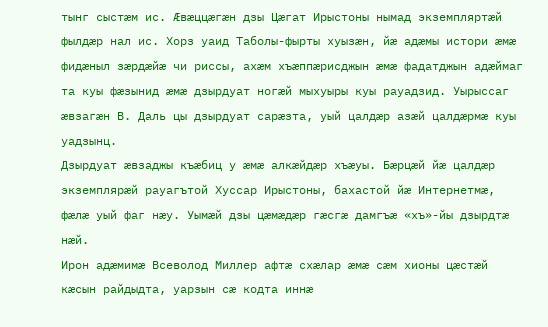тынг сыстæм ис. Æвæццæгæн дзы Цæгат Ирыстоны нымад экземпляртæй фылдæр нал ис. Хорз уаид Таболы-фырты хуызæн, йæ адæмы истори æмæ фидæныл зæрдæйæ чи риссы, ахæм хъæппæрисджын æмæ фадатджын адæймаг та куы фæзынид æмæ дзырдуат ногæй мыхуыры куы рауадзид. Уырыссаг æвзагæн В. Даль цы дзырдуат сарæзта, уый цалдæр азæй цалдæрмæ куы уадзынц.
Дзырдуат æвзаджы къæбиц у æмæ алкæйдæр хъæуы. Бæрцæй йæ цалдæр экземплярæй рауагътой Хуссар Ирыстоны, бахастой йæ Интернетмæ, фæлæ уый фаг нæу. Уымæй дзы цæмæдæр гæсгæ дамгъæ «хъ»-йы дзырдтæ нæй.
Ирон адæмимæ Всеволод Миллер афтæ схæлар æмæ сæм хионы цæстæй кæсын райдыдта, уарзын сæ кодта иннæ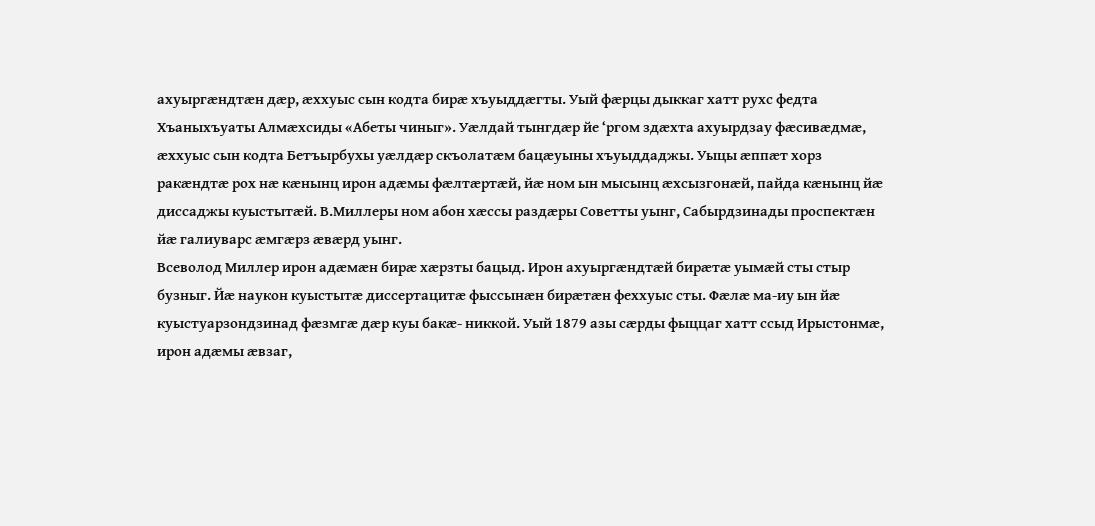ахуыргæндтæн дæр, æххуыс сын кодта бирæ хъуыддæгты. Уый фæрцы дыккаг хатт рухс федта Хъаныхъуаты Алмæхсиды «Абеты чиныг». Уæлдай тынгдæр йе ‘ргом здæхта ахуырдзау фæсивæдмæ, æххуыс сын кодта Бетъырбухы уæлдæр скъолатæм бацæуыны хъуыддаджы. Уыцы æппæт хорз ракæндтæ рох нæ кæнынц ирон адæмы фæлтæртæй, йæ ном ын мысынц æхсызгонæй, пайда кæнынц йæ диссаджы куыстытæй. В.Миллеры ном абон хæссы раздæры Советты уынг, Сабырдзинады проспектæн йæ галиуварс æмгæрз æвæрд уынг.
Всеволод Миллер ирон адæмæн бирæ хæрзты бацыд. Ирон ахуыргæндтæй бирæтæ уымæй сты стыр бузныг. Йæ наукон куыстытæ диссертацитæ фыссынæн бирæтæн феххуыс сты. Фæлæ ма-иу ын йæ куыстуарзондзинад фæзмгæ дæр куы бакæ- никкой. Уый 1879 азы сæрды фыццаг хатт ссыд Ирыстонмæ, ирон адæмы æвзаг,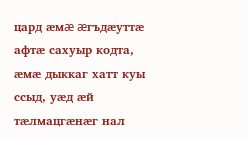цард æмæ æгъдæуттæ афтæ сахуыр кодта, æмæ дыккаг хатт куы ссыд, уæд æй тæлмацгæнæг нал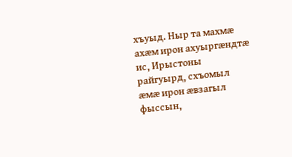хъуыд. Ныр та махмæ ахæм ирон ахуыргæндтæ ис, Ирыстоны райгуырд, схъомыл æмæ ирон æвзагыл фыссын,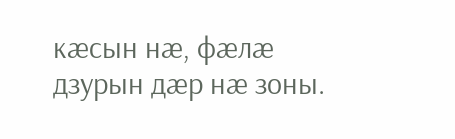кæсын нæ, фæлæ дзурын дæр нæ зоны.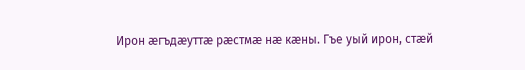Ирон æгъдæуттæ рæстмæ нæ кæны. Гъе уый ирон, стæй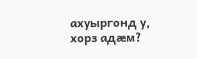ахуыргонд у, хорз адæм?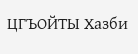ЦГЪОЙТЫ Хазби